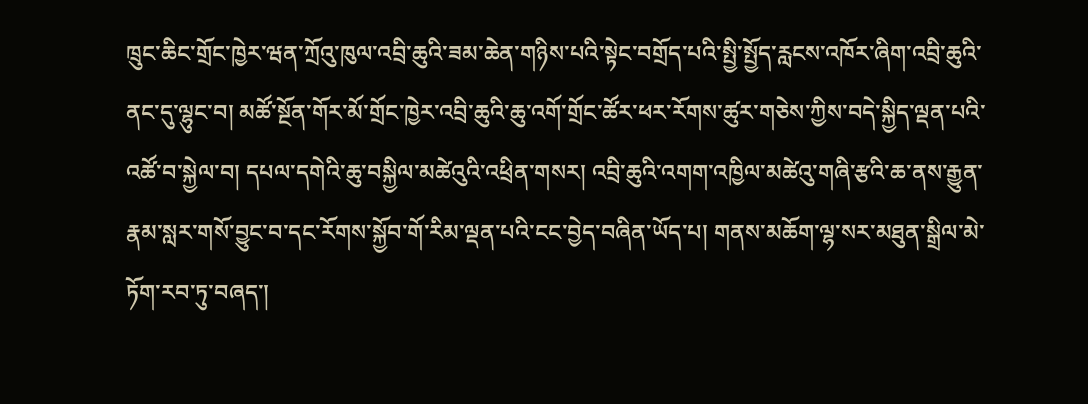ཁྲུང་ཆིང་གྲོང་ཁྱེར་ཝན་ཀྲོའུ་ཁུལ་འབྲི་ཆུའི་ཟམ་ཆེན་གཉིས་པའི་སྟེང་བགྲོད་པའི་སྤྱི་སྤྱོད་རླངས་འཁོར་ཞིག་འབྲི་ཆུའི་ནང་དུ་ལྷུང་བ། མཚོ་སྔོན་གོར་མོ་གྲོང་ཁྱེར་འབྲི་ཆུའི་ཆུ་འགོ་གྲོང་ཚོར་ཕར་རོགས་ཚུར་གཅེས་ཀྱིས་བདེ་སྐྱིད་ལྡན་པའི་འཚོ་བ་སྐྱེལ་བ། དཔལ་དགེའི་ཆུ་བསྐྱིལ་མཚེའུའི་འཕྲིན་གསར། འབྲི་ཆུའི་འགག་འཁྱིལ་མཚེའུ་གཞི་རྩའི་ཆ་ནས་རྒྱུན་རྣམ་སླར་གསོ་བྱུང་བ་དང་རོགས་སྐྱོབ་གོ་རིམ་ལྡན་པའི་ངང་བྱེད་བཞིན་ཡོད་པ། གནས་མཆོག་ལྷ་སར་མཐུན་སྒྲིལ་མེ་ཏོག་རབ་ཏུ་བཞད་།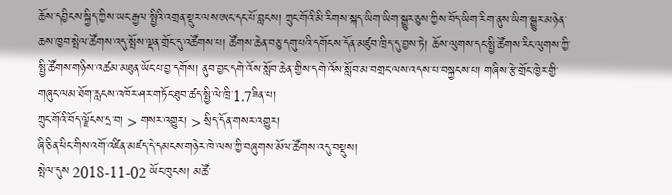ཆོས་དབྱིངས་སྐྱིད་ཀྱིས་ཡང་རྒྱལ་སྤྱིའི་འགྲན་སྡུར་ལས་ཨང་དང་པོ་བླངས། ཀྲུང་གོའི་མི་རིགས་སྐད་ཡིག་ཡིག་སྒྱུར་ཅུས་ཀྱིས་བོད་ཡིག་རིག་ནུས་ཡིག་སྒྱུར་མཉེན་ཆས་ཁྱབ་སྤེལ་ཚོགས་འདུ་སྤོས་ལྡན་གྲོང་དུ་འཚོགས་པ། ཚོགས་ཆེན་བཅུ་དགུ་པའི་དགོངས་དོན་མཛུབ་ཁྲིད་དུ་བྱས་ཏེ། ཆོས་ལུགས་དང་སྤྱི་ཚོགས་རིང་ལུགས་ཀྱི་སྤྱི་ཚོགས་གཉིས་འཚམ་མཐུན་ཡོང་པ་བྱ་དགོས། ནུབ་བྱང་དགེ་འོས་སློབ་ཆེན་གྱིས་དགེ་འོས་སློབ་མ་བགྲང་ལས་འདས་པ་བསྐྱངས་པ། གཞིས་རྩེ་གྲོང་ཁྱེར་གྱི་གཞུང་ལམ་ཐོག་རླངས་འཁོར་ཤར་གཏོང་ཐུབ་ཚད་སྤྱི་ལེ་ཁྲི་1.7ཟིན་པ།
ཀྲུང་གོའི་བོད་ལྗོངས་དྲ་བ། > གསར་འགྱུར། > སྲིད་དོན་གསར་འགྱུར།
ཞི་ཅིན་ཕིང་གིས་འགོ་འཛིན་མཛད་དེ་དམངས་གཉེར་ཁེ་ལས་ཀྱི་བཞུགས་མོལ་ཚོགས་འདུ་བསྡུས།
སྤེལ་དུས 2018-11-02 ཡོང་ཁུངས། མཚོ་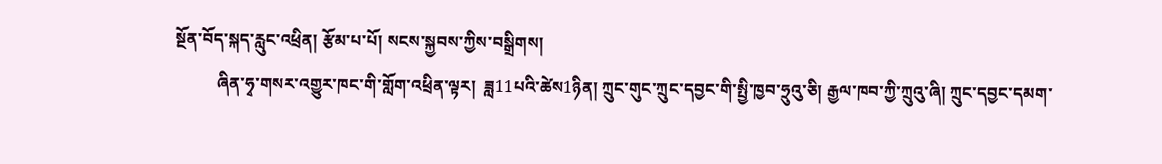སྔོན་བོད་སྐད་རླུང་འཕྲིན། རྩོམ་པ་པོ། སངས་སྐྱབས་ཀྱིས་བསྒྲིགས།
          ཞིན་ཧྭ་གསར་འགྱུར་ཁང་གི་གློག་འཕྲིན་ལྟར།  ཟླ11པའི་ཚེས1ཉིན། ཀྲུང་གུང་ཀྲུང་དབྱང་གི་སྤྱི་ཁྱབ་ཧྲུའུ་ཅི། རྒྱལ་ཁབ་ཀྱི་ཀྲུའུ་ཞི། ཀྲུང་དབྱང་དམག་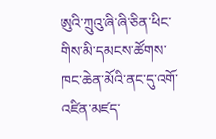ཨུའི་ཀྲུའུ་ཞི་ཞི་ཅིན་ཕིང་གིས་མི་དམངས་ཚོགས་ཁང་ཆེན་མོའི་ནང་དུ་འགོ་འཛིན་མཛད་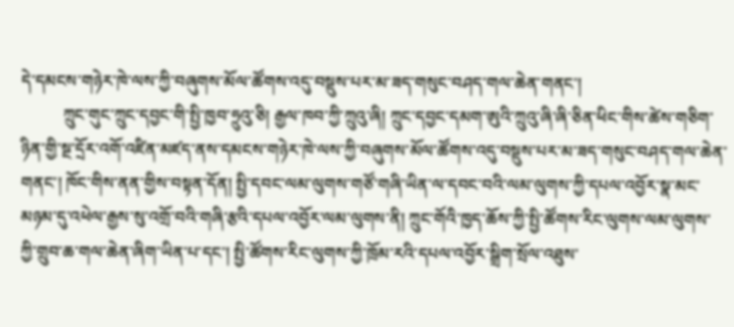དེ་དམངས་གཉེར་ཁེ་ལས་ཀྱི་བཞུགས་མོལ་ཚོགས་འདུ་བསྡུས་པར་མ་ཟད་གསུང་བཤད་གལ་ཆེན་གནང་།
          ཀྲུང་གུང་ཀྲུང་དབྱང་གི་སྤྱི་ཁྱབ་ཧྲུའུ་ཅི། རྒྱལ་ཁབ་ཀྱི་ཀྲུའུ་ཞི། ཀྲུང་དབྱང་དམག་ཨུའི་ཀྲུའུ་ཞི་ཞི་ཅིན་ཕིང་གིས་ཚེས་གཅིག་ཉིན་གྱི་སྔ་དྲོར་འགོ་འཛིན་མཛད་ནས་དམངས་གཉེར་ཁེ་ལས་ཀྱི་བཞུགས་མོལ་ཚོགས་འདུ་བསྡུས་པར་མ་ཟད་གསུང་བཤད་གལ་ཆེན་གནང་། ཁོང་གིས་ནན་གྱིས་བསྟན་དོན། སྤྱི་དབང་ལམ་ལུགས་གཙོ་གཞི་ཡིན་ལ་དབང་བའི་ལམ་ལུགས་ཀྱི་དཔལ་འབྱོར་སྣ་མང་མཉམ་དུ་འཕེལ་རྒྱས་སུ་འགྲོ་བའི་གཞི་རྩའི་དཔལ་འབྱོར་ལམ་ལུགས་ནི། ཀྲུང་གོའི་ཁྱད་ཆོས་ཀྱི་སྤྱི་ཚོགས་རིང་ལུགས་ལམ་ལུགས་ཀྱི་གྲུབ་ཆ་གལ་ཆེན་ཞིག་ཡིན་པ་དང་། སྤྱི་ཚོགས་རིང་ལུགས་ཀྱི་ཁྲོམ་རའི་དཔལ་འབྱོར་སྒྲིག་སྲོལ་འཐུས་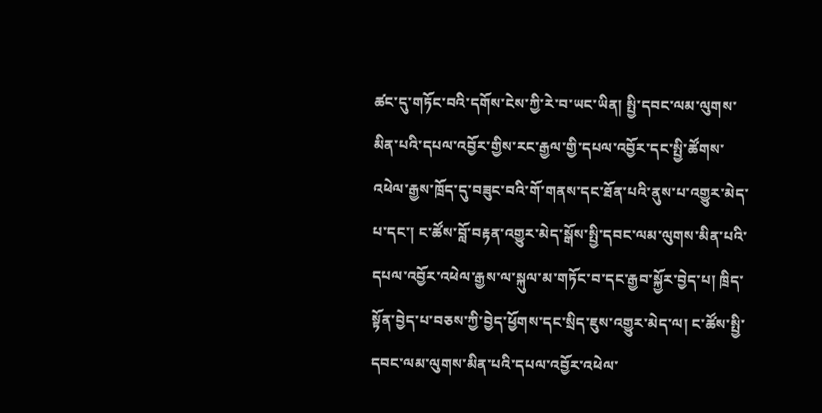ཚང་དུ་གཏོང་བའི་དགོས་ངེས་ཀྱི་རེ་བ་ཡང་ཡིན། སྤྱི་དབང་ལམ་ལུགས་མིན་པའི་དཔལ་འབྱོར་གྱིས་རང་རྒྱལ་གྱི་དཔལ་འབྱོར་དང་སྤྱི་ཚོགས་འཕེལ་རྒྱས་ཁྲོད་དུ་བཟུང་བའི་གོ་གནས་དང་ཐོན་པའི་ནུས་པ་འགྱུར་མེད་པ་དང་། ང་ཚོས་བློ་བརྟན་འགྱུར་མེད་སྒོས་སྤྱི་དབང་ལམ་ལུགས་མིན་པའི་དཔལ་འབྱོར་འཕེལ་རྒྱས་ལ་སྐུལ་མ་གཏོང་བ་དང་རྒྱབ་སྐྱོར་བྱེད་པ། ཁྲིད་སྟོན་བྱེད་པ་བཅས་ཀྱི་བྱེད་ཕྱོགས་དང་སྲིད་ཇུས་འགྱུར་མེད་ལ། ང་ཚོས་སྤྱི་དབང་ལམ་ལུགས་མིན་པའི་དཔལ་འབྱོར་འཕེལ་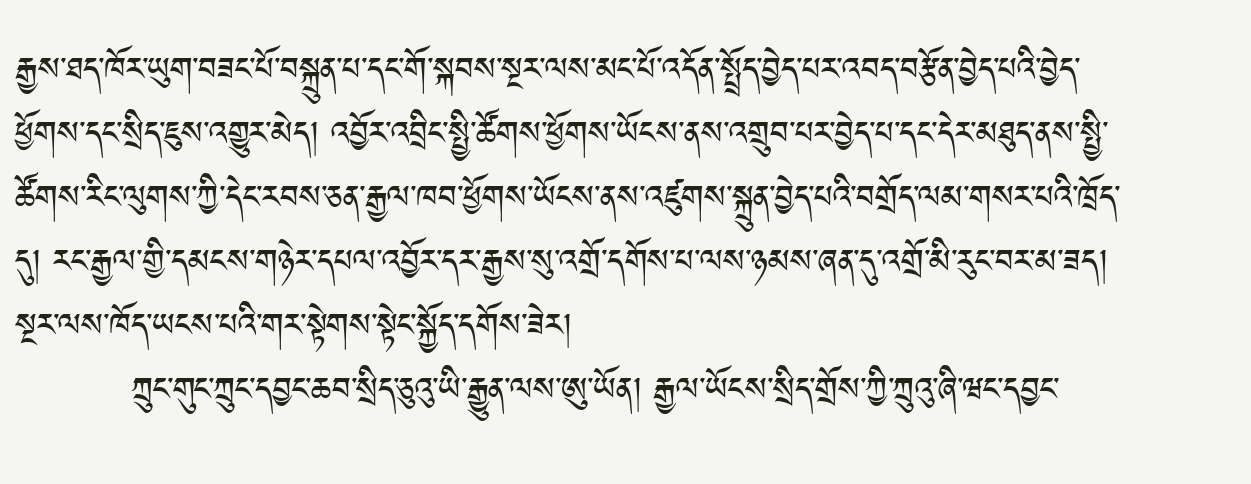རྒྱས་ཐད་ཁོར་ཡུག་བཟང་པོ་བསྐྲུན་པ་དང་གོ་སྐབས་སྔར་ལས་མང་པོ་འདོན་སྤྲོད་བྱེད་པར་འབད་བརྩོན་བྱེད་པའི་བྱེད་ཕྱོགས་དང་སྲིད་ཇུས་འགྱུར་མེད། འབྱོར་འབྲིང་སྤྱི་ཚོགས་ཕྱོགས་ཡོངས་ནས་འགྲུབ་པར་བྱེད་པ་དང་དེར་མཐུད་ནས་སྤྱི་ཚོགས་རིང་ལུགས་ཀྱི་དེང་རབས་ཅན་རྒྱལ་ཁབ་ཕྱོགས་ཡོངས་ནས་འཛུགས་སྐྲུན་བྱེད་པའི་བགྲོད་ལམ་གསར་པའི་ཁྲོད་དུ། རང་རྒྱལ་གྱི་དམངས་གཉེར་དཔལ་འབྱོར་དར་རྒྱས་སུ་འགྲོ་དགོས་པ་ལས་ཉམས་ཞན་དུ་འགྲོ་མི་རུང་བར་མ་ཟད། སྔར་ལས་ཁོད་ཡངས་པའི་གར་སྟེགས་སྟེང་སྐྱོད་དགོས་ཟེར།
          ཀྲུང་གུང་ཀྲུང་དབྱང་ཆབ་སྲིད་ཅུའུ་ཡི་རྒྱུན་ལས་ཨུ་ཡོན། རྒྱལ་ཡོངས་སྲིད་གྲོས་ཀྱི་ཀྲུའུ་ཞི་ཝང་དབྱང་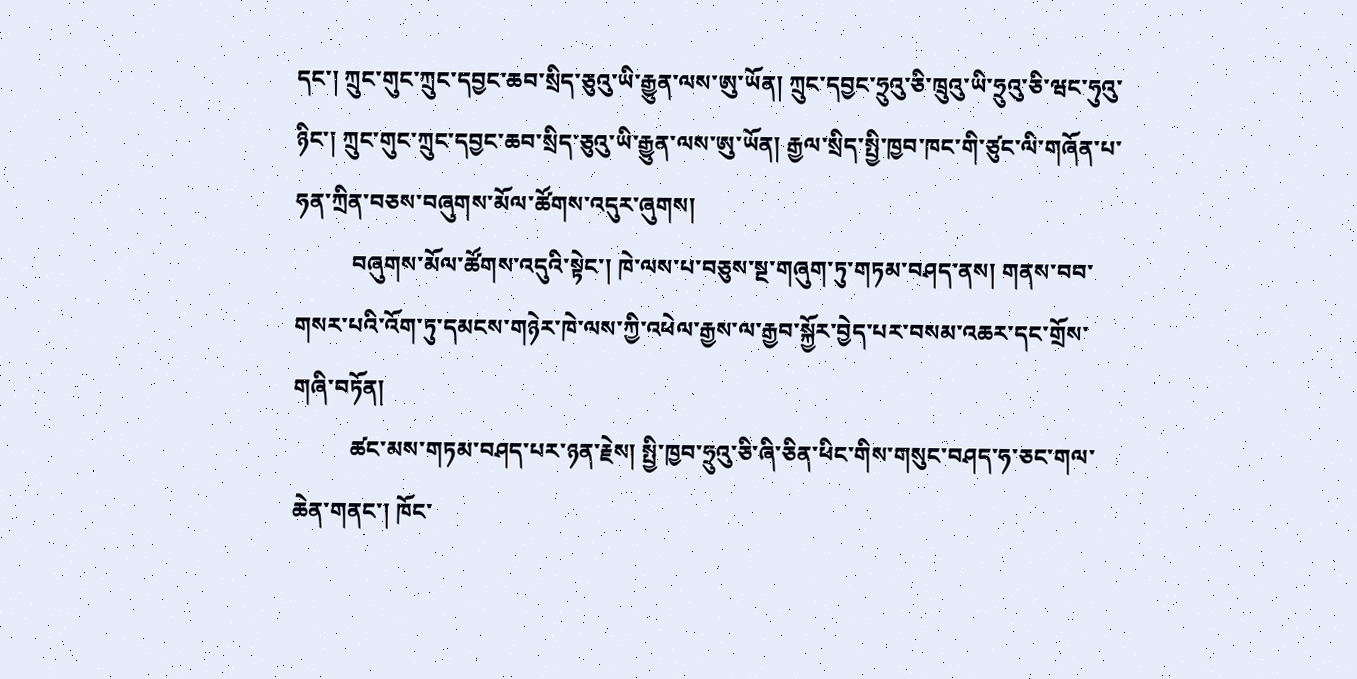དང་། ཀྲུང་གུང་ཀྲུང་དབྱང་ཆབ་སྲིད་ཅུའུ་ཡི་རྒྱུན་ལས་ཨུ་ཡོན། ཀྲུང་དབྱང་ཧྲུའུ་ཅི་ཁྲུའུ་ཡི་ཧྲུའུ་ཅི་ཝང་ཧུའུ་ཉིང་། ཀྲུང་གུང་ཀྲུང་དབྱང་ཆབ་སྲིད་ཅུའུ་ཡི་རྒྱུན་ལས་ཨུ་ཡོན། རྒྱལ་སྲིད་སྤྱི་ཁྱབ་ཁང་གི་ཙུང་ལི་གཞོན་པ་ཧན་ཀྲིན་བཅས་བཞུགས་མོལ་ཚོགས་འདུར་ཞུགས།
          བཞུགས་མོལ་ཚོགས་འདུའི་སྟེང་། ཁེ་ལས་པ་བཅུས་སྔ་གཞུག་ཏུ་གཏམ་བཤད་ནས། གནས་བབ་གསར་པའི་འོག་ཏུ་དམངས་གཉེར་ཁེ་ལས་ཀྱི་འཕེལ་རྒྱས་ལ་རྒྱབ་སྐྱོར་བྱེད་པར་བསམ་འཆར་དང་གྲོས་གཞི་བཏོན།
          ཚང་མས་གཏམ་བཤད་པར་ཉན་རྗེས། སྤྱི་ཁྱབ་ཧྲུའུ་ཅི་ཞི་ཅིན་ཕིང་གིས་གསུང་བཤད་ཧ་ཅང་གལ་ཆེན་གནང་། ཁོང་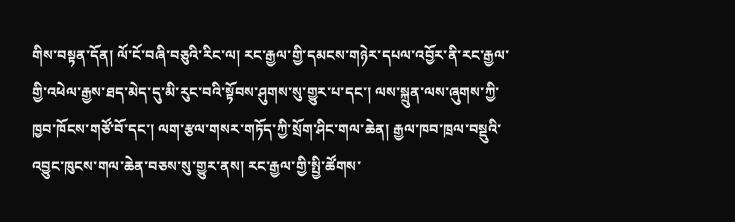གིས་བསྟན་དོན། ལོ་ངོ་བཞི་བཅུའི་རིང་ལ། རང་རྒྱལ་གྱི་དམངས་གཉེར་དཔལ་འབྱོར་ནི་རང་རྒྱལ་གྱི་འཕེལ་རྒྱས་ཐད་མེད་དུ་མི་རུང་བའི་སྟོབས་ཤུགས་སུ་གྱུར་པ་དང་། ལས་སྐྲུན་ལས་ཞུགས་ཀྱི་ཁྱབ་ཁོངས་གཙོ་བོ་དང་། ལག་རྩལ་གསར་གཏོད་ཀྱི་སྲོག་ཤིང་གལ་ཆེན། རྒྱལ་ཁབ་ཁྲལ་བསྡུའི་འབྱུང་ཁུངས་གལ་ཆེན་བཅས་སུ་གྱུར་ནས། རང་རྒྱལ་གྱི་སྤྱི་ཚོགས་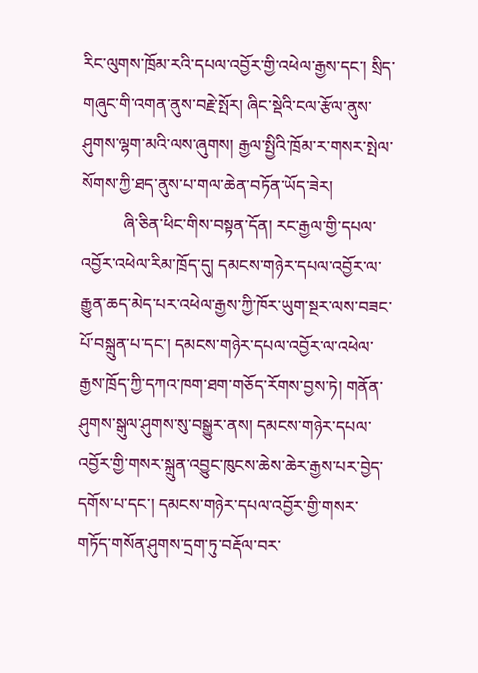རིང་ལུགས་ཁྲོམ་རའི་དཔལ་འབྱོར་གྱི་འཕེལ་རྒྱས་དང་། སྲིད་གཞུང་གི་འགན་ནུས་བརྗེ་སྤོར། ཞིང་སྡེའི་ངལ་རྩོལ་ནུས་ཤུགས་ལྷག་མའི་ལས་ཞུགས། རྒྱལ་སྤྱིའི་ཁྲོམ་ར་གསར་སྤེལ་སོགས་ཀྱི་ཐད་ནུས་པ་གལ་ཆེན་བཏོན་ཡོད་ཟེར།
          ཞི་ཅིན་ཕིང་གིས་བསྟན་དོན། རང་རྒྱལ་གྱི་དཔལ་འབྱོར་འཕེལ་རིམ་ཁྲོད་དུ། དམངས་གཉེར་དཔལ་འབྱོར་ལ་རྒྱུན་ཆད་མེད་པར་འཕེལ་རྒྱས་ཀྱི་ཁོར་ཡུག་སྔར་ལས་བཟང་པོ་བསྐྲུན་པ་དང་། དམངས་གཉེར་དཔལ་འབྱོར་ལ་འཕེལ་རྒྱས་ཁྲོད་ཀྱི་དཀའ་ཁག་ཐག་གཅོད་རོགས་བྱས་ཏེ། གནོན་ཤུགས་སྒུལ་ཤུགས་སུ་བསྒྱུར་ནས། དམངས་གཉེར་དཔལ་འབྱོར་གྱི་གསར་སྐྲུན་འབྱུང་ཁུངས་ཆེས་ཆེར་རྒྱས་པར་བྱེད་དགོས་པ་དང་། དམངས་གཉེར་དཔལ་འབྱོར་གྱི་གསར་གཏོད་གསོན་ཤུགས་དྲག་ཏུ་བརྡོལ་བར་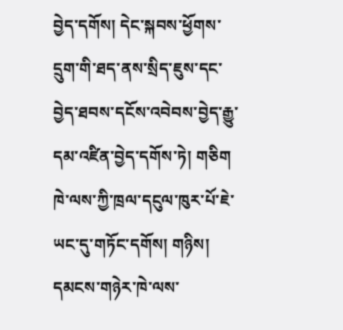བྱེད་དགོས། དེང་སྐབས་ཕྱོགས་དྲུག་གི་ཐད་ནས་སྲིད་ཇུས་དང་བྱེད་ཐབས་དངོས་འབེབས་བྱེད་རྒྱུ་དམ་འཛིན་བྱེད་དགོས་ཏེ། གཅིག ཁེ་ལས་ཀྱི་ཁྲལ་དངུལ་ཁུར་པོ་ཇེ་ཡང་དུ་གཏོང་དགོས། གཉིས། དམངས་གཉེར་ཁེ་ལས་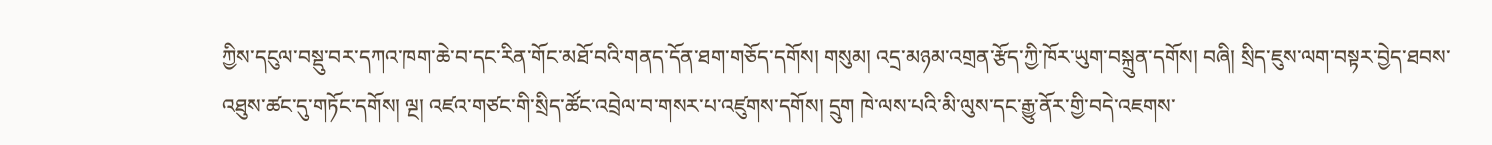ཀྱིས་དངུལ་བསྡུ་བར་དཀའ་ཁག་ཆེ་བ་དང་རིན་གོང་མཐོ་བའི་གནད་དོན་ཐག་གཅོད་དགོས། གསུམ། འདྲ་མཉམ་འགྲན་རྩོད་ཀྱི་ཁོར་ཡུག་བསྐྲུན་དགོས། བཞི། སྲིད་ཇུས་ལག་བསྟར་བྱེད་ཐབས་འཐུས་ཚང་དུ་གཏོང་དགོས། ལྔ། འཛའ་གཙང་གི་སྲིད་ཚོང་འབྲེལ་བ་གསར་པ་འཛུགས་དགོས། དྲུག ཁེ་ལས་པའི་མི་ལུས་དང་རྒྱུ་ནོར་གྱི་བདེ་འཇགས་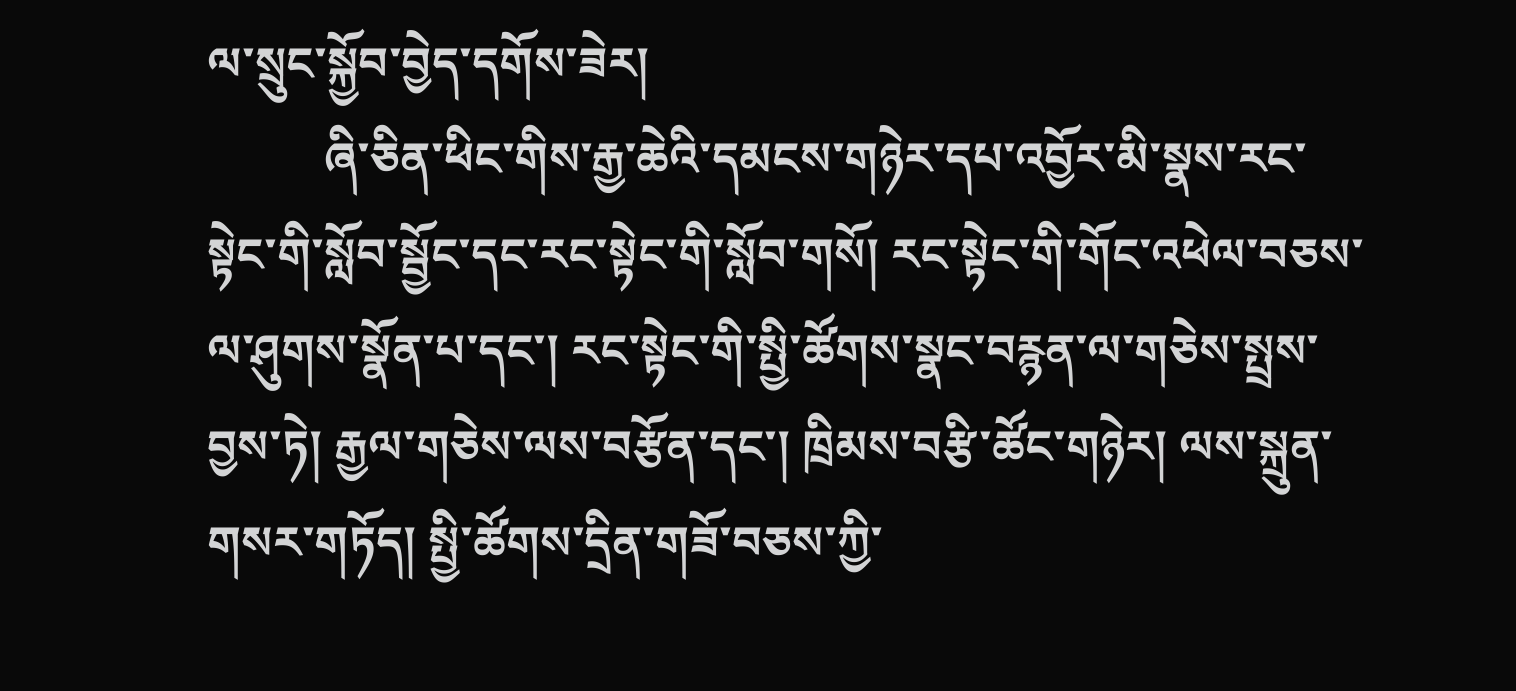ལ་སྲུང་སྐྱོབ་བྱེད་དགོས་ཟེར།
          ཞི་ཅིན་ཕིང་གིས་རྒྱ་ཆེའི་དམངས་གཉེར་དཔ་འབྱོར་མི་སྣས་རང་སྟེང་གི་སློབ་སྦྱོང་དང་རང་སྟེང་གི་སློབ་གསོ། རང་སྟེང་གི་གོང་འཕེལ་བཅས་ལ་ཤུགས་སྣོན་པ་དང་། རང་སྟེང་གི་སྤྱི་ཚོགས་སྣང་བརྙན་ལ་གཅེས་སྤྲས་བྱས་ཏེ། རྒྱལ་གཅེས་ལས་བརྩོན་དང་། ཁྲིམས་བརྩི་ཚོང་གཉེར། ལས་སྐྲུན་གསར་གཏོད། སྤྱི་ཚོགས་དྲིན་གཟོ་བཅས་ཀྱི་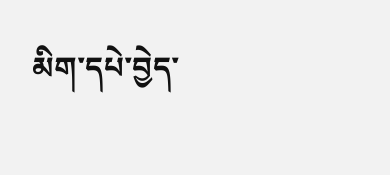མིག་དཔེ་བྱེད་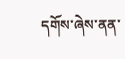དགོས་ཞེས་ནན་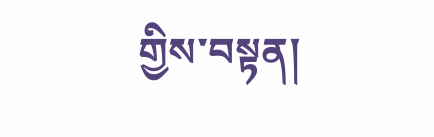གྱིས་བསྟན།